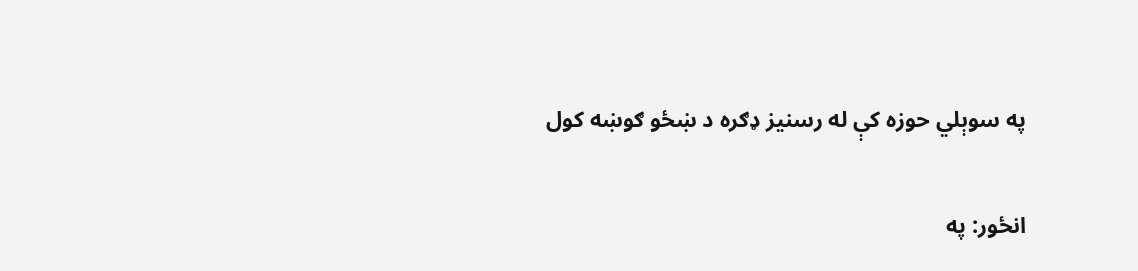په سوېلي حوزه کې له رسنیز ډګره د ښځو ګوښه کول

انځور: په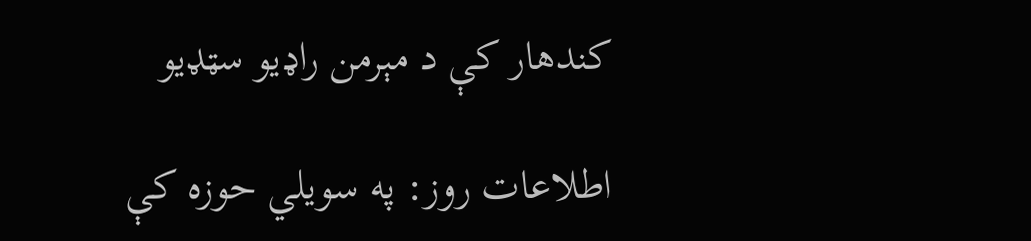کندهار کې د مېرمن راډيو سټډيو

اطلاعات روز: په سويلي حوزه کې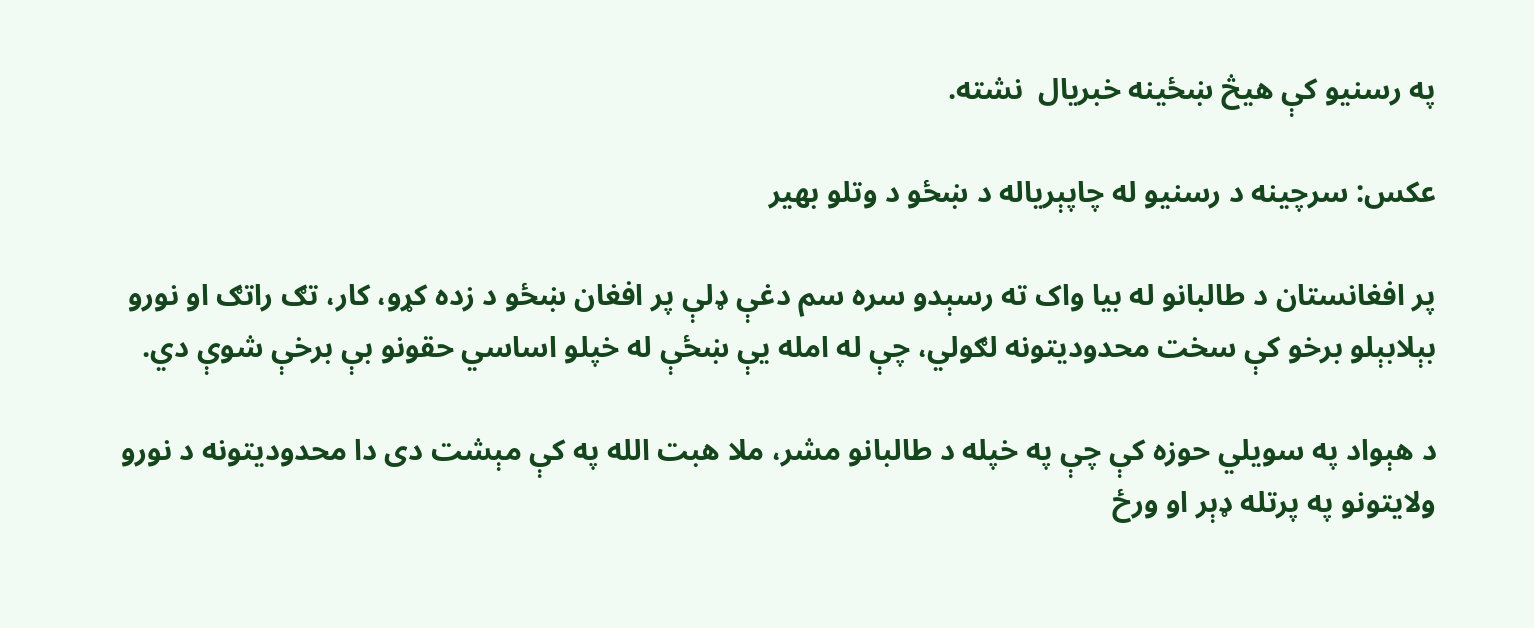په رسنيو کې هيڅ ښځينه خبريال  نشته.

عکس: سرچینه د رسنیو له چاپېریاله د ښځو د وتلو بهیر

پر افغانستان د طالبانو له بیا واک ته رسېدو سره سم دغې ډلې پر افغان ښځو د زده کړو، کار، تګ راتګ او نورو بېلابېلو برخو کې سخت محدودیتونه لګولي، چې له امله یې ښځې له خپلو اساسي حقونو بې برخې شوې دي.

د هېواد په سویلي حوزه کې چې په خپله د طالبانو مشر، ملا هبت الله په کې مېشت دی دا محدودیتونه د نورو ولایتونو په پرتله ډېر او ورځ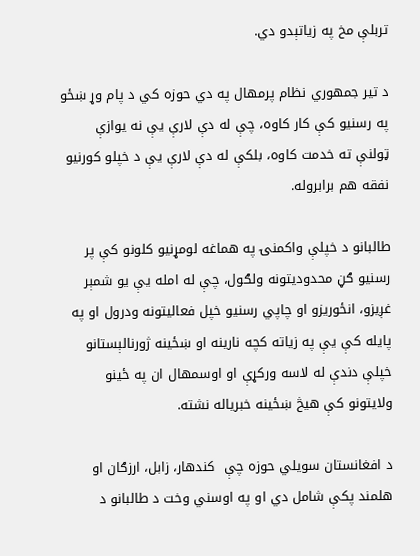تربلې مخ په زیاتېدو دي.

د تير جمهوري نظام پرمهال په دي حوزه کي د پام وړ ښځو په رسنيو کې کار کاوه، چې له دې لارې یې نه یوازې ټولنې ته خدمت کاوه، بلکې له دې لارې یې د خپلو کورنیو نفقه هم برابروله.

طالبانو د خپلې واکمنۍ په هماغه لومړنیو کلونو کې پر رسنیو ګڼ محدودیتونه ولګول، چې له امله یې یو شمېر غږیزو، انځوریزو او چاپي رسنیو خپل فعالیتونه ودرول او په پایله کې یې په زیاته کچه نارینه او ښځینه ژورنالېستانو خپلې دندې له لاسه ورکړې او اوسمهال ان په ځینو ولایتونو کې هیڅ ښځینه خبریاله نشته.

د افغانستان سويلي حوزه چې  کندهار، زابل، ارزګان او هلمند پکې شامل دي او په اوسني وخت د طالبانو د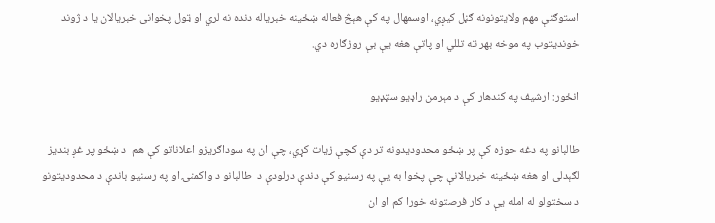استوګنې مهم ولايتونونه ګڼل کيږي، اوسمهال په کې هېڅ فعاله ښځینه خبریاله دنده نه لري او ټول پخوانی خبريالان يا د ژوند خوندیتوب په موخه بهر ته تللي او پاتې هغه یې بې روزګاره دي.

انځور: ارشيف په کندهار کې د مېرمن راډيو سټډيو

طالبانو په دغه حوزه کې پر ښځو محدوديدونه تر دې کچې زیات کړي، چې ان په سوداګریزو اعلاناتو کې هم  د ښځو پر غږ بندیز لګېدلی او هغه ښځينه خبريالانې چې پخوا به يې په رسنيو کې دندې درلودې د  طالبانو د واکمنۍ او په رسنیو باندې د محدودیتونو د سختولو له امله یې د کار فرصتونه خورا کم او ان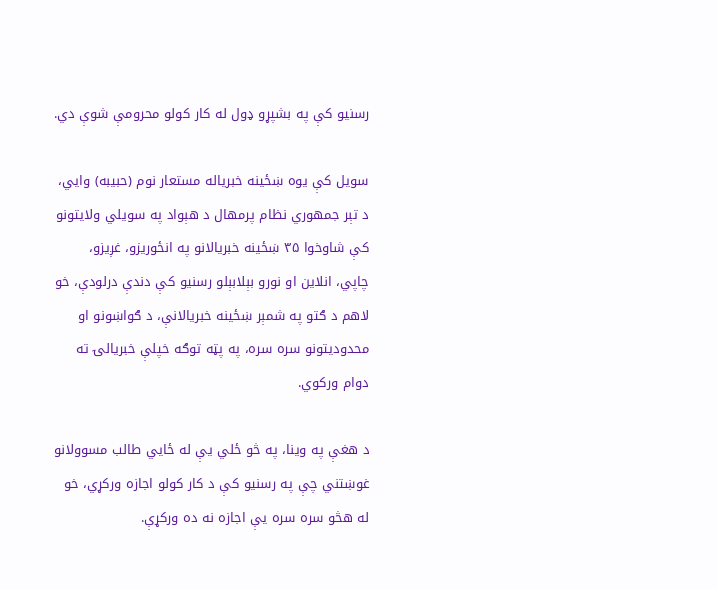رسنیو کې په بشپړو ډول له کار کولو محرومې شوې دي.

سویل کې یوه ښځينه خبریاله مستعار نوم (حبیبه) وایي، د تېر جمهوري نظام پرمهال د هېواد په سویلي ولایتونو کې شاوخوا ۳۵ ښځینه خبریالانو په انځوریزو، غږیزو، چاپي، انلاین او نورو بېلابېلو رسنیو کې دندې درلودې، خو لاهم د ګتو په شمېر ښځینه خبریالانې، د ګواښونو او محدودیتونو سره سره، په پټه توګه خپلې خبریالۍ ته دوام ورکوي.

د هغې په وینا، په څو ځلي یې له ځایي طالب مسوولانو غوښتني چې په رسنیو کې د کار کولو اجازه ورکړي، خو له هڅو سره سره یې اجازه نه ده ورکړې.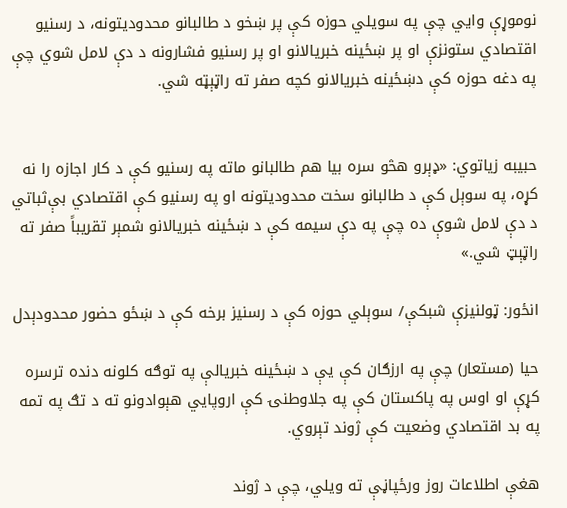نوموړې وايي چې په سويلي حوزه کې پر ښخو د طالبانو محدودیتونه، د رسنیو اقتصادي ستونزې او پر ښځینه خبریالانو او پر رسنیو فشارونه د دې لامل شوي چې په دغه حوزه کې دښځينه خبريالانو کچه صفر ته راټېټه شي.


حبیبه زیاتوي: «ډېرو هڅو سره بیا هم طالبانو ماته په رسنیو کې د کار اجازه را نه کړه، په سوېل کې د طالبانو سخت محدودیتونه او په رسنیو کې اقتصادي بې‌ثباتي د دې لامل شوې ده چې په دې سیمه کې د ښځینه خبریالانو شمېر تقریباً صفر ته راټېټ شي.»

انځور: ټولنیزې شبکې/ سوېلي حوزه کې د رسنیز برخه کې د ښځو حضور محدودېدل

حیا (مستعار) چې په ارزګان کې یې د ښځینه خبریالې په توګه کلونه دنده ترسره کړې او اوس په پاکستان کې په جلاوطنۍ کې اروپایي هېوادونو ته د تګ په تمه په بد اقتصادي وضعیت کې ژوند تېروي.

هغې اطلاعات روز ورځپاڼې ته ویلي، چې د ژوند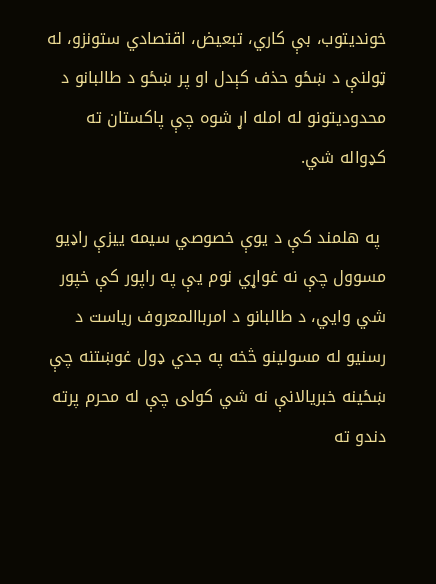خوندیتوب، بې کاري، تبعيض، اقتصادي ستونزو، له ټولنې د ښځو حذف کېدل او پر ښځو د طالبانو د محدودیتونو له امله اړ شوه چې پاکستان ته کډواله شي.

 په هلمند کې د یوې خصوصي سیمه ییزې راډیو مسوول چې نه غواړي نوم یې په راپور کې خپور شي وایي، د طالبانو د امرباالمعروف ریاست د رسنيو له مسولينو څخه په جدي ډول غوښتنه چې ښځینه خبریالانې نه شي کولی چې له محرم پرته دندو ته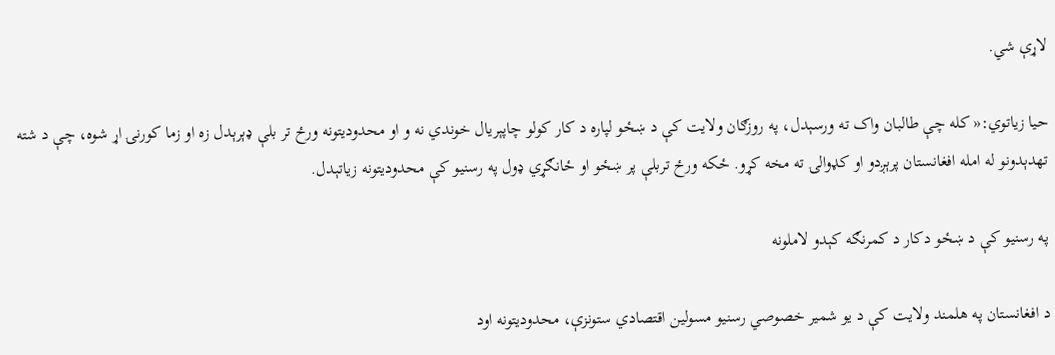لاړې شي.

حیا زیاتوي:« کله چې طالبان واک ته ورسېدل، په روزګان ولایت کې د ښځو لپاره د کار کولو چاپېریال خوندي نه و او محدودیتونه ورځ تر بلې ډېرېدل زه او زما کورنۍ اړ شوه، چې د شته تهدېدونو له امله افغانستان پرېږدو او کډوالۍ ته مخه کړو. ځکه ورځ تربلې پر ښځو او ځانګړي ډول په رسنیو کې محدودیتونه زیاتېدل.

په رسنيو کې د ښځو دکار د کمرنګه کېدو لاملونه

د افغانستان په هلمند ولايت کې د يو شمير خصوصي رسنيو مسولين اقتصادي ستونزې، محدودیتونه اود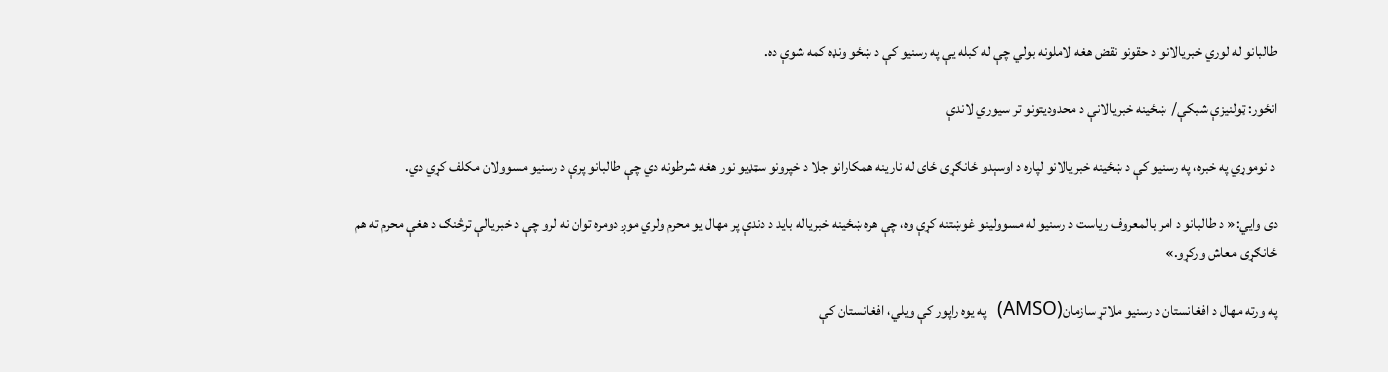طالبانو له لوري خبریالانو د حقونو نقض هغه لاملونه بولي چې له کبله یې په رسنیو کې د ښځو ونډه کمه شوې ده.

انځور: ټولنیزې شبکې/  ښځينه خبریالانې د محدودیتونو تر سیوري لاندې

 د نوموړي په خبره، په رسنیو کې د ښځينه خبریالانو لپاره د اوسېدو ځانګړی ځای له نارینه همکارانو جلا د خپرونو سټډیو نور هغه شرطونه دي چې طالبانو پرې د رسنیو مسوولان مکلف کړي دي.

دی وايي:« د طالبانو د امر بالمعروف ریاست د رسنیو له مسوولینو غوښتنه کړې وه، چې هره ښځینه خبریاله باید د دندې پر مهال یو محرم ولري موږ دومره توان نه لرو چې د خبریالې ترڅنګ د هغې محرم ته هم ځانګړی معاش ورکړو.»

په ورته مهال د افغانستان د رسنيو ملاتړ سازمان(AMSO)  په یوه راپور کې ویلي، افغانستان کې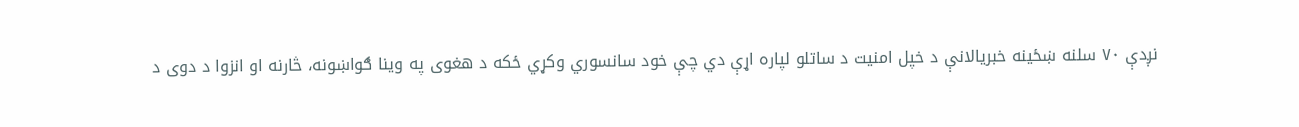نږدې ۷۰ سلنه ښځینه خبریالانې د خپل امنیت د ساتلو لپاره اړې دي چې خود سانسوري وکړي ځکه د هغوی په وینا ګواښونه، څارنه او انزوا د دوی د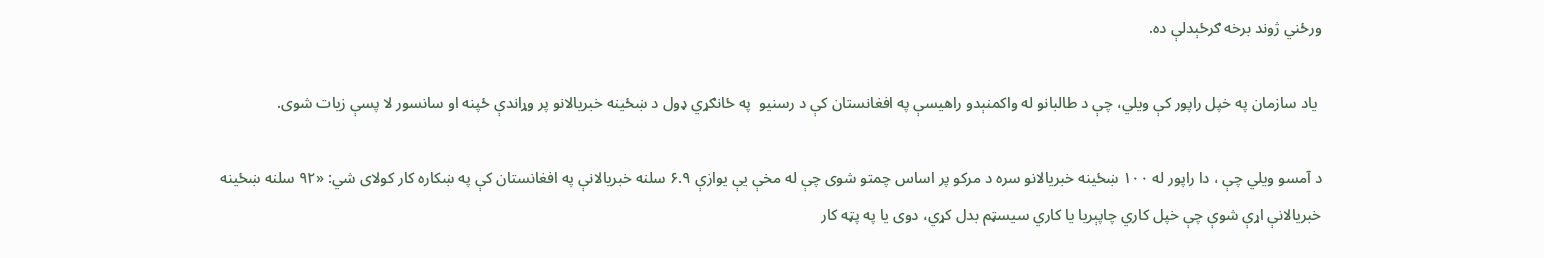ورځني ژوند برخه ګرځېدلې ده.

 یاد سازمان په خپل راپور کې ویلي، چې د طالبانو له واکمنېدو راهیسې په افغانستان کې د رسنیو  په ځانګړي ډول د ښځینه خبریالانو پر وړاندې ځپنه او سانسور لا پسې زیات شوی.

د آمسو ویلي چې ، دا راپور له ۱۰۰ ښځينه خبریالانو سره د مرکو پر اساس چمتو شوی چې له مخې يې یوازې ۶.۹ سلنه خبریالانې په افغانستان کې په ښکاره کار کولای شي: «۹۲ سلنه ښځينه خبریالانې اړې شوې چې خپل کاري چاپېریا یا کاري سیسټم بدل کړي، دوی یا په پټه کار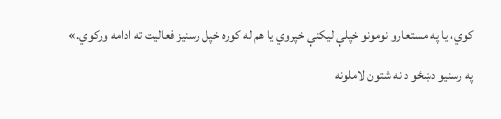کوي، يا په مستعارو نومونو خپلې لیکنې خپروي یا هم له کوره خپل رسنيز فعالیت ته ادامه ورکوي.»

په رسنيو دښځو د نه شتون لاملونه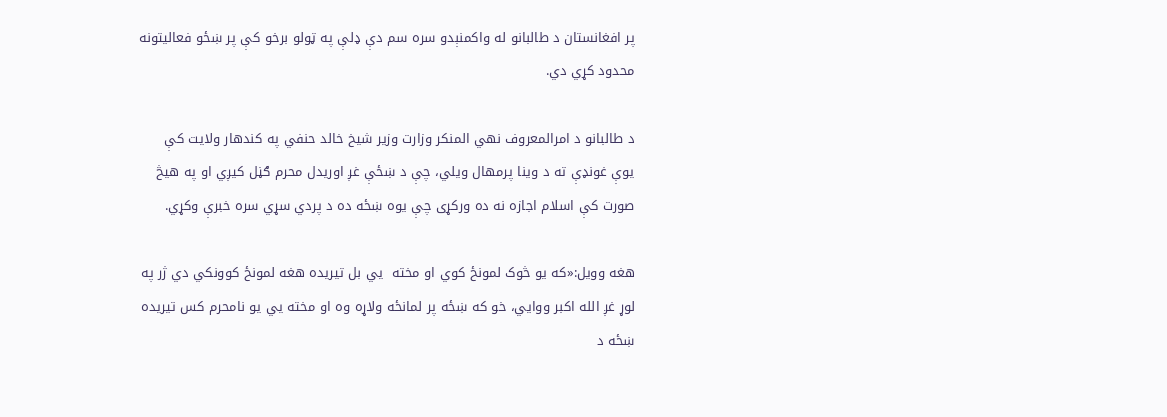پر افغانستان د طالبانو له واکمنېدو سره سم دې ډلې په ټولو برخو کې پر ښځو فعالیتونه محدود کړي دي.

د طالبانو د امرالمعروف نهي المنکر وزارت وزیر شيخ خالد حنفي په کندهار ولايت کې یوې غونډې ته د وینا پرمهال ویلي، چې د ښځې غږ اوريدل محرم ګڼل کیږي او په هيڅ صورت کې اسلام اجازه نه ده ورکړی چې يوه ښځه ده د پردي سړي سره خبرې وکړي.

هغه وويل:«که يو څوک لمونځ کوي او مخته  يي بل تيريده هغه لمونځ کوونکي دي ژر په لوړ غږ الله اکبر ووايي، خو که ښځه پر لمانځه ولاړه وه او مخته يي يو نامحرم کس تيريده ښځه د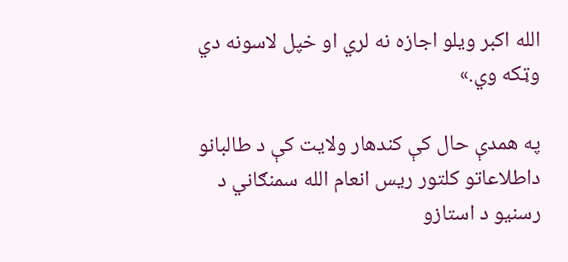الله اکبر ويلو اجازه نه لري او خپل لاسونه دي وټکه وي.»

په همدې حال کې کندهار ولايت کې د طالبانو داطلاعاتو کلتور ريس انعام الله سمنګاني د رسنيو د استازو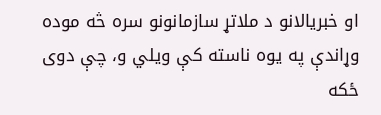او خبريالانو د ملاتړ سازمانونو سره څه موده وړاندې په یوه ناسته کې ویلي و، چې دوی ځکه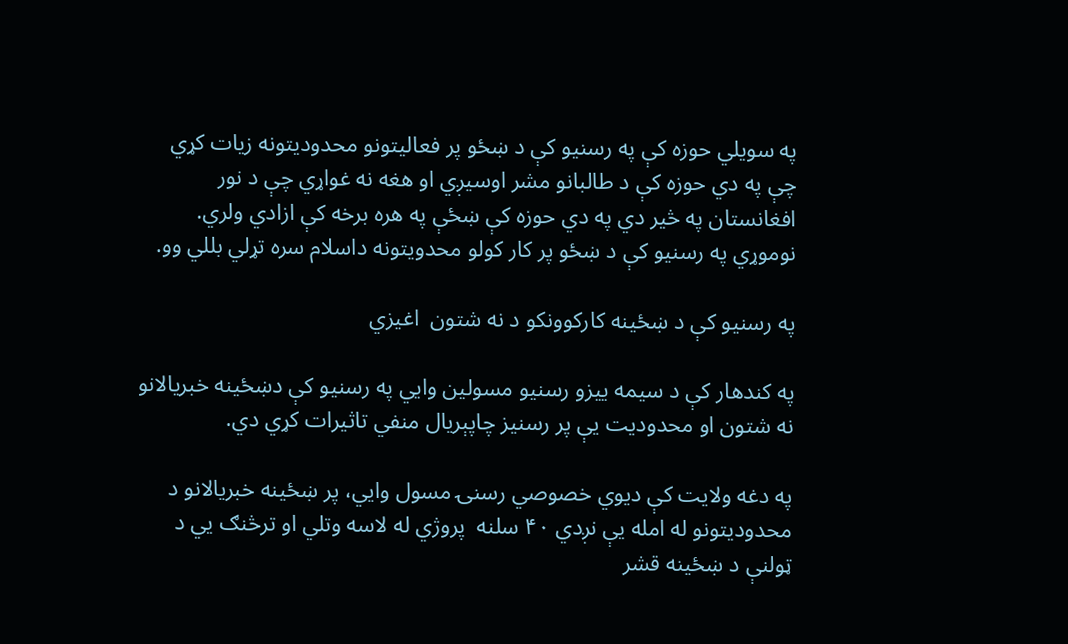په سويلي حوزه کې په رسنيو کې د ښځو پر فعاليتونو محدوديتونه زيات کړي چې په دي حوزه کې د طالبانو مشر اوسيږي او هغه نه غواړي چې د نور افغانستان په څير دي په دي حوزه کې ښځې په هره برخه کې ازادي ولري.
نوموړي په رسنيو کې د ښځو پر کار کولو محدويتونه داسلام سره تړلي بللي وو.

په رسنيو کې د ښځينه کارکوونکو د نه شتون  اغيزي

په کندهار کې د سیمه ییزو رسنيو مسولين وايي په رسنيو کې دښځينه خبريالانو نه شتون او محدودیت یې پر رسنیز چاپېریال منفي تاثیرات کړي دي.

په دغه ولايت کې ديوي خصوصي رسنۍ مسول وايي، پر ښځينه خبریالانو د محدودیتونو له امله یې نږدي ۴۰ سلنه  پروژي له لاسه وتلي او ترڅنګ يي د ټولنې د ښځینه قشر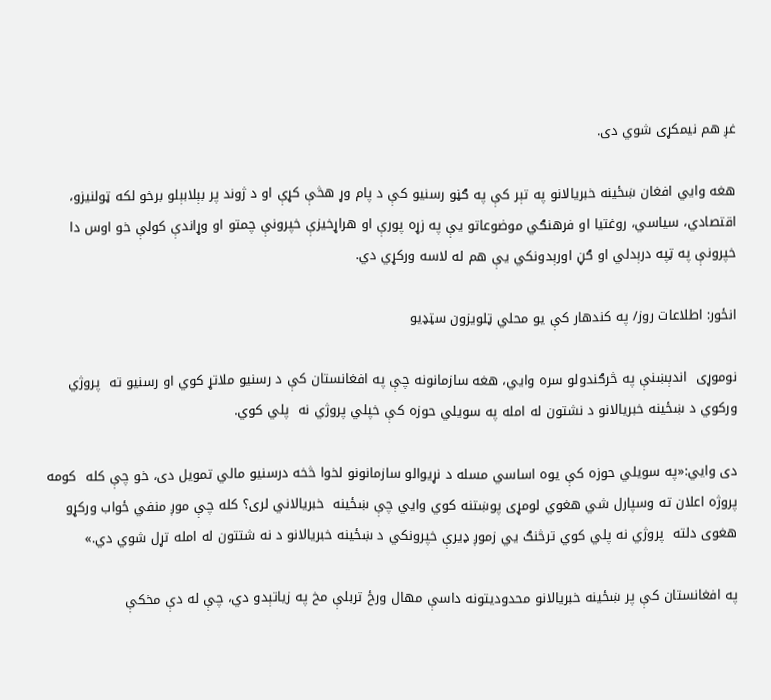غږ هم نيمکړی شوي دی.

هغه وایي افغان ښځينه خبريالانو په تېر کې په ګڼو رسنيو کې د پام وړ هڅې کړې او د ژوند پر بېلابېلو برخو لکه ټولنيزو، اقتصادي، سياسي، روغتیا او فرهنګي موضوعاتو يې په زړه پورې او هراړخيزې خپرونې چمتو او وړاندې کولې خو اوس دا خپرونې په ټپه درېدلي او ګڼ اورېدونکي یې هم له لاسه ورکړي دي.

انځور: اطلاعات روز/ په کندهار کې يو محلي ټلويزون سټډيو

نوموړی  اندېښنې په څرګندولو سره وایي، هغه سازمانونه چې په افغانستان کې د رسنيو ملاتړ کوي او رسنيو ته  پروژي ورکوي د ښځينه خبريالانو د نشتون له امله په سويلي حوزه کې خپلي پروژي نه  پلي کوي.

دی وايي:«په سويلي حوزه کې يوه اساسي مسله د نړيوالو سازمانونو لخوا څخه درسنيو مالي تمويل دی، خو چې کله  کومه پروژه اعلان ته وسپارل شي هغوي لومړی پوښتنه کوي وايي چې ښځينه  خبريالاني لری؟ کله چې موږ منفي ځواب ورکړو هغوی دلته  پروژي نه پلي کوي ترڅنګ يي زموږ ډيرې خپرونکي د ښځينه خبريالانو د نه شتتون له امله تړل شوي دي.»

په افغانستان کې پر ښځينه خبریالانو محدودیتونه داسې مهال ورځ تربلې مخ په زیاتېدو دي، چې له دې مخکې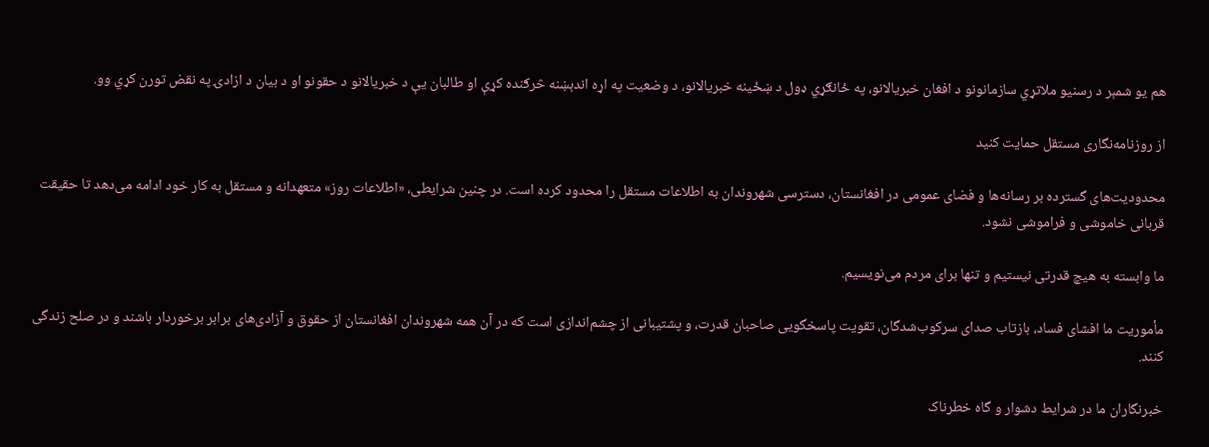هم یو شمېر د رسنیو ملاتړي سازمانونو د افغان خبریالانو، په ځانګړي ډول د ښځینه خبریالانو، د وضعیت په اړه اندېښنه څرګنده کړې او طالبان یې د خبریالانو د حقونو او د بیان د ازادۍ په نقض تورن کړي وو.

از روزنامه‌نگاری مستقل حمایت کنید

محدودیت‌های گسترده بر رسانه‌ها و فضای عمومی در افغانستان، دسترسی شهروندان به اطلاعات مستقل را محدود کرده است. در چنین شرایطی، «اطلاعات روز» متعهدانه و مستقل به کار خود ادامه می‌دهد تا حقیقت قربانی خاموشی و فراموشی نشود.

ما وابسته به هیچ قدرتی نیستیم و تنها برای مردم می‌نویسیم.

مأموریت ما افشای فساد، بازتاب صدای سرکوب‌شدگان، تقویت پاسخگویی صاحبان قدرت، و پشتیبانی از چشم‌اندازی است که در آن همه شهروندان افغانستان از حقوق و آزادی‌های برابر برخوردار باشند و در صلح زندگی کنند.

خبرنگاران ما در شرایط دشوار و گاه خطرناک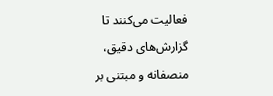فعالیت می‌کنند تا گزارش‌های دقیق، منصفانه و مبتنی بر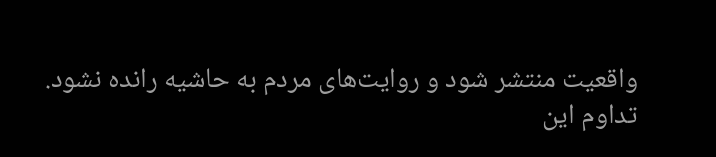واقعیت منتشر شود و روایت‌های مردم به حاشیه رانده نشود. تداوم این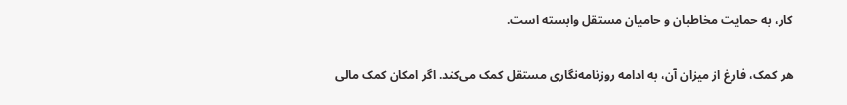کار، به حمایت مخاطبان و حامیان مستقل وابسته است.

هر کمک، فارغ از میزان آن، به ادامه روزنامه‌نگاری مستقل کمک می‌کند. اگر امکان کمک مالی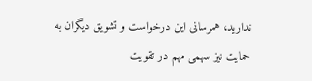ندارید، همرسانی این درخواست و تشویق دیگران به حمایت نیز سهمی مهم در تقویت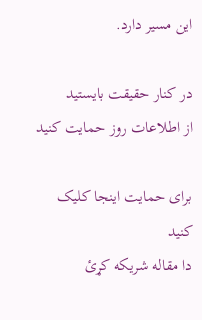این مسیر دارد.

در کنار حقیقت بایستید
از اطلاعات روز حمایت کنید

برای حمایت اینجا کلیک کنید
دا مقاله شریکه کړئ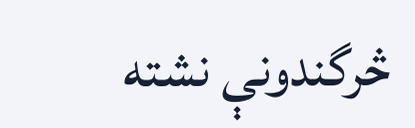څرگندونې نشته